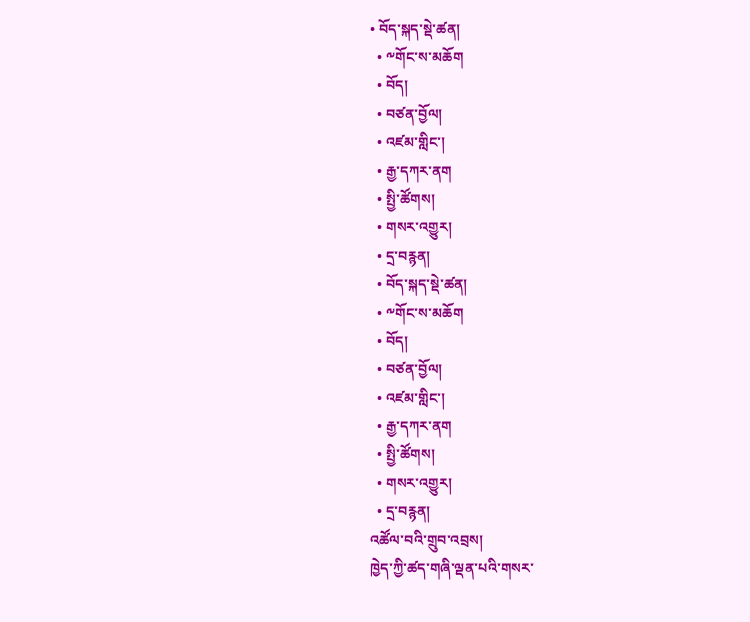• བོད་སྐད་སྡེ་ཚན།
  • ༸གོང་ས་མཆོག
  • བོད།
  • བཙན་བྱོལ།
  • འཛམ་གླིང་།
  • རྒྱ་དཀར་ནག
  • སྤྱི་ཚོགས།
  • གསར་འགྱུར།
  • དྲ་བརྙན།
  • བོད་སྐད་སྡེ་ཚན།
  • ༸གོང་ས་མཆོག
  • བོད།
  • བཙན་བྱོལ།
  • འཛམ་གླིང་།
  • རྒྱ་དཀར་ནག
  • སྤྱི་ཚོགས།
  • གསར་འགྱུར།
  • དྲ་བརྙན།
འཚོལ་བའི་གྲུབ་འབྲས།
ཁྱེད་ཀྱི་ཚད་གཞི་ལྡན་པའི་གསར་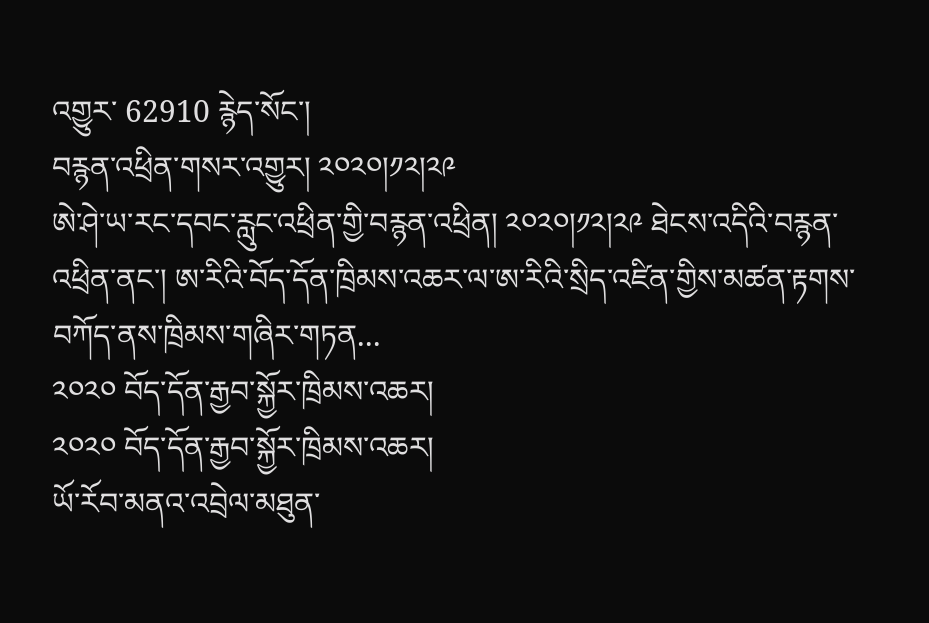འགྱུར་ 62910 རྙེད་སོང་།
བརྙན་འཕྲིན་གསར་འགྱུར། ༢༠༢༠།༡༢།༢༩
ཨེ་ཤེ་ཡ་རང་དབང་རླུང་འཕྲིན་གྱི་བརྙན་འཕྲིན། ༢༠༢༠།༡༢།༢༩ ཐེངས་འདིའི་བརྙན་འཕྲིན་ནང་། ཨ་རིའི་བོད་དོན་ཁྲིམས་འཆར་ལ་ཨ་རིའི་སྲིད་འཛིན་གྱིས་མཚན་རྟགས་བཀོད་ནས་ཁྲིམས་གཞིར་གཏན...
༢༠༢༠ བོད་དོན་རྒྱབ་སྐྱོར་ཁྲིམས་འཆར།
༢༠༢༠ བོད་དོན་རྒྱབ་སྐྱོར་ཁྲིམས་འཆར།
ཡོ་རོབ་མནའ་འབྲེལ་མཐུན་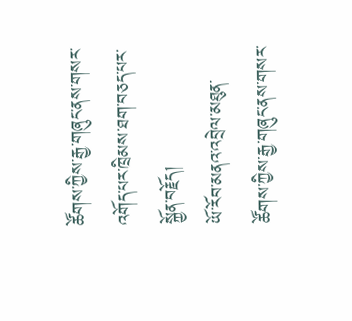ཚོགས་ཀྱིས་རྒྱ་གཞུང་ནས་གསར་འགོད་པར་ཁྲིམས་ཐག་བཅད་པར་སྐྱོན་བརྗོད།
ཡོ་རོབ་མནའ་འབྲེལ་མཐུན་ཚོགས་ཀྱིས་རྒྱ་གཞུང་ནས་གསར་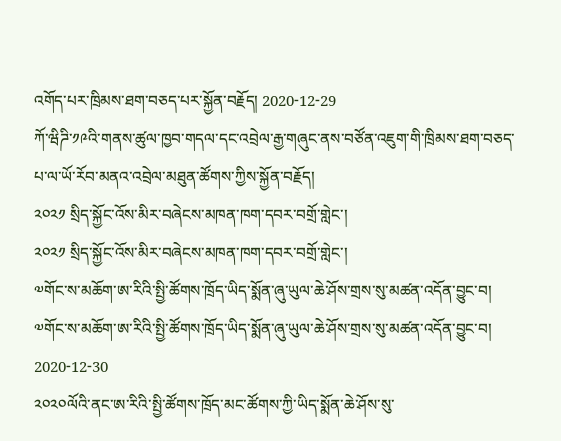འགོད་པར་ཁྲིམས་ཐག་བཅད་པར་སྐྱོན་བརྗོད། 2020-12-29
ཀོ་ཝིཌི་༡༩འི་གནས་ཚུལ་ཁྱབ་གདལ་དང་འབྲེལ་རྒྱ་གཞུང་ནས་བཙོན་འཇུག་གི་ཁྲིམས་ཐག་བཅད་པ་ལ་ཡོ་རོབ་མནའ་འབྲེལ་མཐུན་ཚོགས་ཀྱིས་སྐྱོན་བརྗོད།
༢༠༢༡ སྲིད་སྐྱོང་འོས་མིར་བཞེངས་མཁན་ཁག་དབར་བགྲོ་གླེང་།
༢༠༢༡ སྲིད་སྐྱོང་འོས་མིར་བཞེངས་མཁན་ཁག་དབར་བགྲོ་གླེང་།
༧གོང་ས་མཆོག་ཨ་རིའི་སྤྱི་ཚོགས་ཁྲོད་ཡིད་སྨོན་ཞུ་ཡུལ་ཆེ་ཤོས་གྲས་སུ་མཚན་འདོན་བྱུང་བ།
༧གོང་ས་མཆོག་ཨ་རིའི་སྤྱི་ཚོགས་ཁྲོད་ཡིད་སྨོན་ཞུ་ཡུལ་ཆེ་ཤོས་གྲས་སུ་མཚན་འདོན་བྱུང་བ། 2020-12-30
༢༠༢༠ལོའི་ནང་ཨ་རིའི་སྤྱི་ཚོགས་ཁྲོད་མང་ཚོགས་ཀྱི་ཡིད་སྨོན་ཆེ་ཤོས་སུ་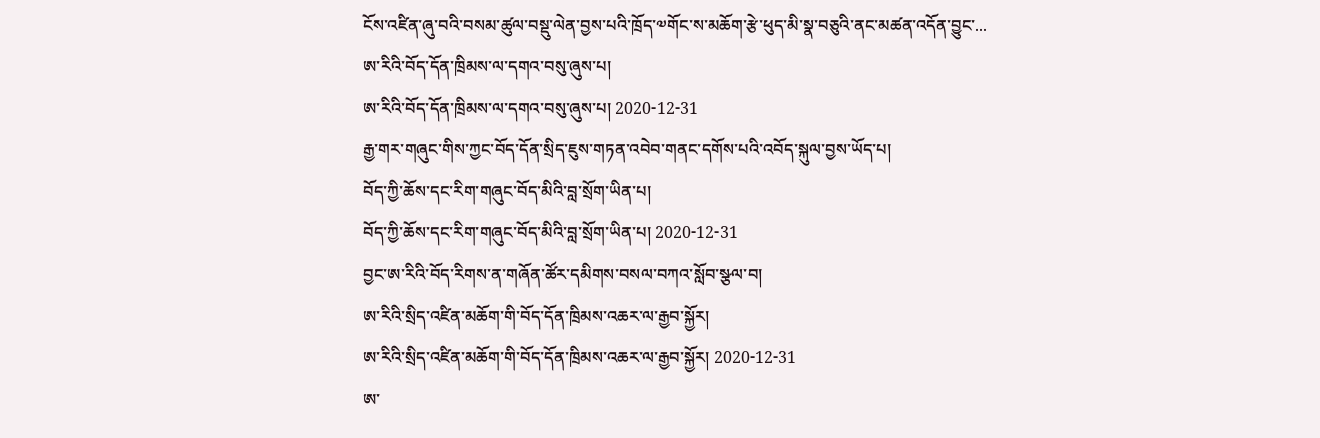ངོས་འཛིན་ཞུ་བའི་བསམ་ཚུལ་བསྡུ་ལེན་བྱས་པའི་ཁྲོད་༧གོང་ས་མཆོག་རྩེ་ཕུད་མི་སྣ་བཅུའི་ནང་མཚན་འདོན་བྱུང་...
ཨ་རིའི་བོད་དོན་ཁྲིམས་ལ་དགའ་བསུ་ཞུས་པ།
ཨ་རིའི་བོད་དོན་ཁྲིམས་ལ་དགའ་བསུ་ཞུས་པ། 2020-12-31
རྒྱ་གར་གཞུང་གིས་ཀྱང་བོད་དོན་སྲིད་ཇུས་གཏན་འབེབ་གནང་དགོས་པའི་འབོད་སྐུལ་བྱས་ཡོད་པ།
བོད་ཀྱི་ཆོས་དང་རིག་གཞུང་བོད་མིའི་བླ་སྲོག་ཡིན་པ།
བོད་ཀྱི་ཆོས་དང་རིག་གཞུང་བོད་མིའི་བླ་སྲོག་ཡིན་པ། 2020-12-31
བྱང་ཨ་རིའི་བོད་རིགས་ན་གཞོན་ཚོར་དམིགས་བསལ་བཀའ་སློབ་སྩལ་བ།
ཨ་རིའི་སྲིད་འཛིན་མཆོག་གི་བོད་དོན་ཁྲིམས་འཆར་ལ་རྒྱབ་སྐྱོར།
ཨ་རིའི་སྲིད་འཛིན་མཆོག་གི་བོད་དོན་ཁྲིམས་འཆར་ལ་རྒྱབ་སྐྱོར། 2020-12-31
ཨ་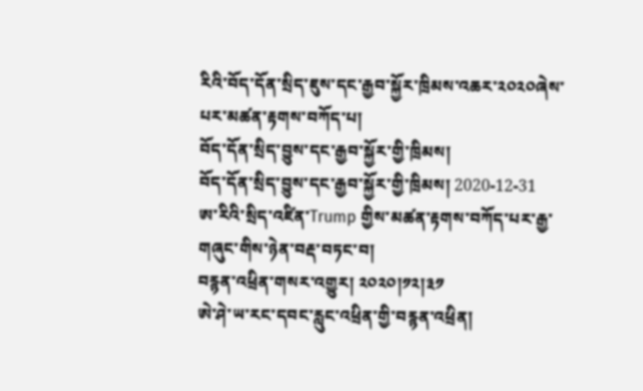རིའི་བོད་དོན་སྲིད་ཇུས་དང་རྒྱབ་སྐྱོར་ཁྲིམས་འཆར་༢༠༢༠ཞེས་པར་མཚན་རྟགས་བཀོད་པ།
བོད་དོན་སྲིད་བྱུས་དང་རྒྱབ་སྐྱོར་གྱི་ཁྲིམས།
བོད་དོན་སྲིད་བྱུས་དང་རྒྱབ་སྐྱོར་གྱི་ཁྲིམས། 2020-12-31
ཨ་རིའི་སྲིད་འཛིན་Trump གྱིས་མཚན་རྟགས་བཀོད་པར་རྒྱ་གཞུང་གིས་ཉེན་བརྡ་བཏང་བ།
བརྙན་འཕྲིན་གསར་འགྱུར། ༢༠༢༠།༡༢།༣༡
ཨེ་ཤེ་ཡ་རང་དབང་རླུང་འཕྲིན་གྱི་བརྙན་འཕྲིན།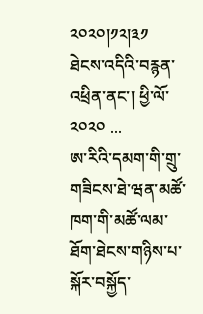༢༠༢༠།༡༢།༣༡ ཐེངས་འདིའི་བརྙན་འཕྲིན་ནང་། ཕྱི་ལོ་ ༢༠༢༠ ...
ཨ་རིའི་དམག་གི་གྲུ་གཟིངས་ཐེ་ཝན་མཚོ་ཁག་གི་མཚོ་ལམ་ཐོག་ཐེངས་གཉིས་པ་སྐོར་བསྐྱོད་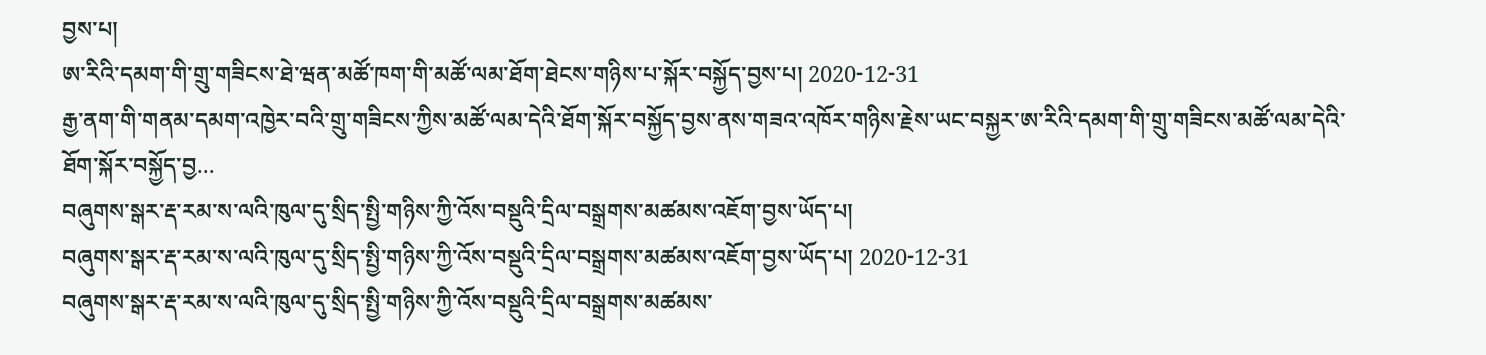བྱས་པ།
ཨ་རིའི་དམག་གི་གྲུ་གཟིངས་ཐེ་ཝན་མཚོ་ཁག་གི་མཚོ་ལམ་ཐོག་ཐེངས་གཉིས་པ་སྐོར་བསྐྱོད་བྱས་པ། 2020-12-31
རྒྱ་ནག་གི་གནམ་དམག་འཁྱེར་བའི་གྲུ་གཟིངས་ཀྱིས་མཚོ་ལམ་དེའི་ཐོག་སྐོར་བསྐྱོད་བྱས་ནས་གཟའ་འཁོར་གཉིས་རྗེས་ཡང་བསྐྱར་ཨ་རིའི་དམག་གི་གྲུ་གཟིངས་མཚོ་ལམ་དེའི་ཐོག་སྐོར་བསྐྱོད་བྱ...
བཞུགས་སྒར་རྡ་རམ་ས་ལའི་ཁུལ་དུ་སྲིད་སྤྱི་གཉིས་ཀྱི་འོས་བསྡུའི་དྲིལ་བསྒྲགས་མཚམས་འཇོག་བྱས་ཡོད་པ།
བཞུགས་སྒར་རྡ་རམ་ས་ལའི་ཁུལ་དུ་སྲིད་སྤྱི་གཉིས་ཀྱི་འོས་བསྡུའི་དྲིལ་བསྒྲགས་མཚམས་འཇོག་བྱས་ཡོད་པ། 2020-12-31
བཞུགས་སྒར་རྡ་རམ་ས་ལའི་ཁུལ་དུ་སྲིད་སྤྱི་གཉིས་ཀྱི་འོས་བསྡུའི་དྲིལ་བསྒྲགས་མཚམས་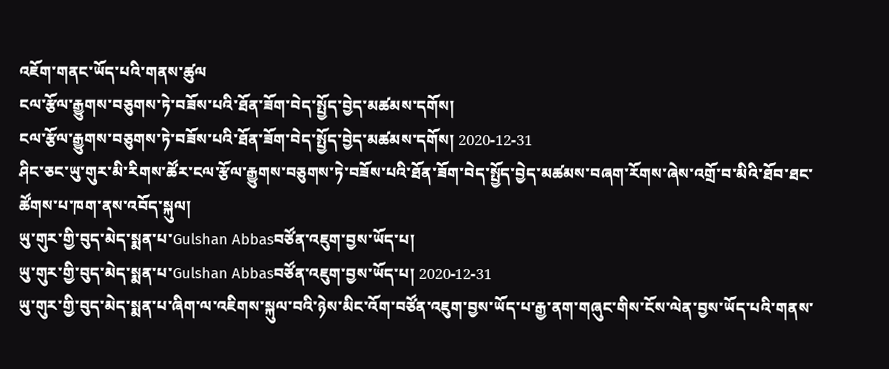འཇོག་གནང་ཡོད་པའི་གནས་ཚུལ
ངལ་རྩོལ་རྒྱུགས་བཅུགས་ཏེ་བཟོས་པའི་ཐོན་ཟོག་བེད་སྤྱོད་བྱེད་མཚམས་དགོས།
ངལ་རྩོལ་རྒྱུགས་བཅུགས་ཏེ་བཟོས་པའི་ཐོན་ཟོག་བེད་སྤྱོད་བྱེད་མཚམས་དགོས། 2020-12-31
ཤིང་ཅང་ཡུ་གུར་མི་རིགས་ཚོར་ངལ་རྩོལ་རྒྱུགས་བཅུགས་ཏེ་བཟོས་པའི་ཐོན་ཟོག་བེད་སྤྱོད་བྱེད་མཚམས་བཞག་རོགས་ཞེས་འགྲོ་བ་མིའི་ཐོབ་ཐང་ཚོགས་པ་ཁག་ནས་འབོད་སྐུལ།
ཡུ་གུར་གྱི་བུད་མེད་སྨན་པ་Gulshan Abbasབཙོན་འཇུག་བྱས་ཡོད་པ།
ཡུ་གུར་གྱི་བུད་མེད་སྨན་པ་Gulshan Abbasབཙོན་འཇུག་བྱས་ཡོད་པ། 2020-12-31
ཡུ་གུར་གྱི་བུད་མེད་སྨན་པ་ཞིག་ལ་འཇིགས་སྐུལ་བའི་ཉེས་མིང་འོག་བཙོན་འཇུག་བྱས་ཡོད་པ་རྒྱ་ནག་གཞུང་གིས་ངོས་ལེན་བྱས་ཡོད་པའི་གནས་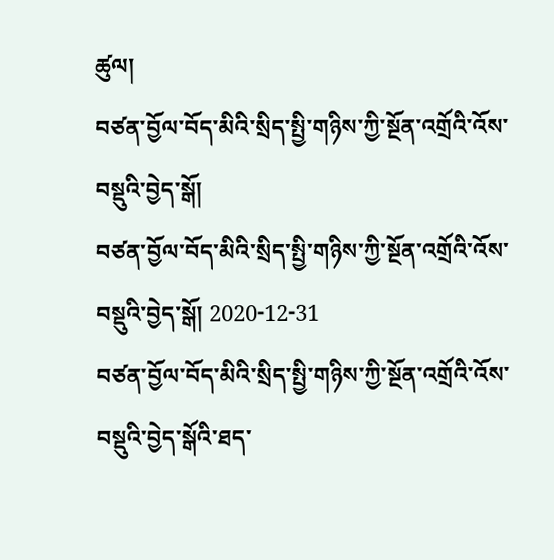ཚུལ།
བཙན་བྱོལ་བོད་མིའི་སྲིད་སྤྱི་གཉིས་ཀྱི་སྔོན་འགྲོའི་འོས་བསྡུའི་བྱེད་སྒོ།
བཙན་བྱོལ་བོད་མིའི་སྲིད་སྤྱི་གཉིས་ཀྱི་སྔོན་འགྲོའི་འོས་བསྡུའི་བྱེད་སྒོ། 2020-12-31
བཙན་བྱོལ་བོད་མིའི་སྲིད་སྤྱི་གཉིས་ཀྱི་སྔོན་འགྲོའི་འོས་བསྡུའི་བྱེད་སྒོའི་ཐད་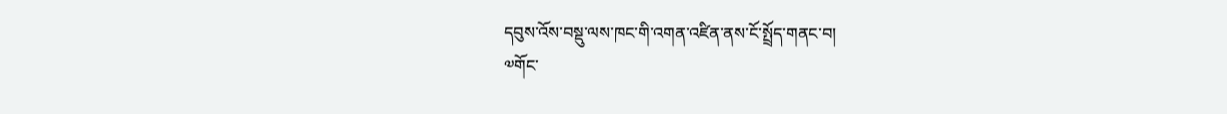དབུས་འོས་བསྡུ་ལས་ཁང་གི་འགན་འཛིན་ནས་ངོ་སྤྲོད་གནང་བ།
༧གོང་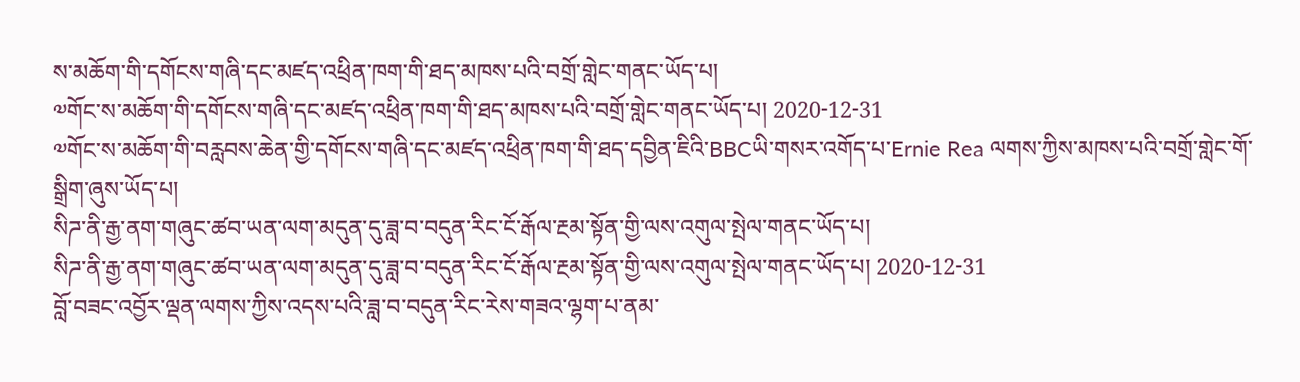ས་མཆོག་གི་དགོངས་གཞི་དང་མཛད་འཕྲིན་ཁག་གི་ཐད་མཁས་པའི་བགྲོ་གླེང་གནང་ཡོད་པ།
༧གོང་ས་མཆོག་གི་དགོངས་གཞི་དང་མཛད་འཕྲིན་ཁག་གི་ཐད་མཁས་པའི་བགྲོ་གླེང་གནང་ཡོད་པ། 2020-12-31
༧གོང་ས་མཆོག་གི་བརླབས་ཆེན་གྱི་དགོངས་གཞི་དང་མཛད་འཕྲིན་ཁག་གི་ཐད་དབྱིན་ཇིའི་BBCཡི་གསར་འགོད་པ་Ernie Rea ལགས་ཀྱིས་མཁས་པའི་བགྲོ་གླེང་གོ་སྒྲིག་ཞུས་ཡོད་པ།
སིཌ་ནི་རྒྱ་ནག་གཞུང་ཚབ་ཡན་ལག་མདུན་དུ་ཟླ་བ་བདུན་རིང་ངོ་རྒོལ་རྔམ་སྟོན་གྱི་ལས་འགུལ་སྤེལ་གནང་ཡོད་པ།
སིཌ་ནི་རྒྱ་ནག་གཞུང་ཚབ་ཡན་ལག་མདུན་དུ་ཟླ་བ་བདུན་རིང་ངོ་རྒོལ་རྔམ་སྟོན་གྱི་ལས་འགུལ་སྤེལ་གནང་ཡོད་པ། 2020-12-31
བློ་བཟང་འབྱོར་ལྡན་ལགས་ཀྱིས་འདས་པའི་ཟླ་བ་བདུན་རིང་རེས་གཟའ་ལྷག་པ་ནམ་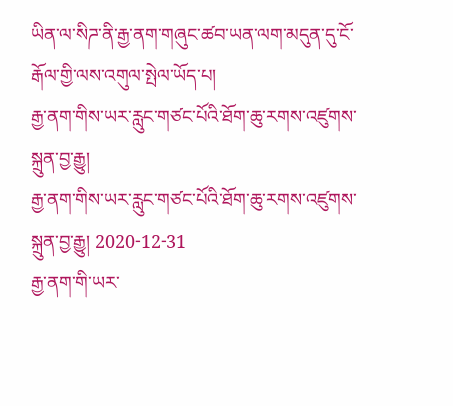ཡིན་ལ་སིཌ་ནི་རྒྱ་ནག་གཞུང་ཚབ་ཡན་ལག་མདུན་དུ་ངོ་རྒོལ་གྱི་ལས་འགུལ་སྤེལ་ཡོད་པ།
རྒྱ་ནག་གིས་ཡར་རླུང་གཙང་པོའི་ཐོག་ཆུ་རགས་འཛུགས་སྐྲུན་བྱ་རྒྱུ།
རྒྱ་ནག་གིས་ཡར་རླུང་གཙང་པོའི་ཐོག་ཆུ་རགས་འཛུགས་སྐྲུན་བྱ་རྒྱུ། 2020-12-31
རྒྱ་ནག་གི་ཡར་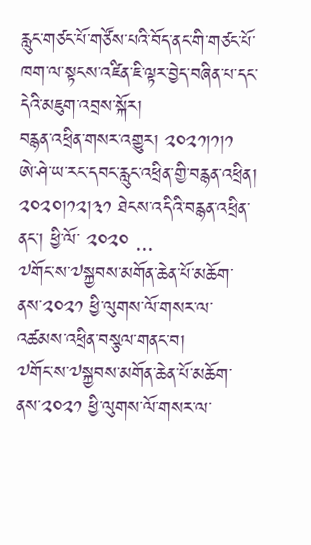རླུང་གཙང་པོ་གཙོས་པའི་བོད་ནང་གི་གཙང་པོ་ཁག་ལ་སྟངས་འཛིན་ཇི་ལྟར་བྱེད་བཞིན་པ་དང་དེའི་མཇུག་འབྲས་སྐོར།
བརྙན་འཕྲིན་གསར་འགྱུར། ༢༠༢༡།༡།༡
ཨེ་ཤེ་ཡ་རང་དབང་རླུང་འཕྲིན་གྱི་བརྙན་འཕྲིན། ༢༠༢༠།༡༢།༣༡ ཐེངས་འདིའི་བརྙན་འཕྲིན་ནང་། ཕྱི་ལོ་ ༢༠༢༠ ...
༧གོང་ས་༧སྐྱབས་མགོན་ཆེན་པོ་མཆོག་ནས་༢༠༢༡ ཕྱི་ལུགས་ལོ་གསར་ལ་འཚམས་འཕྲིན་བསྩལ་གནང་བ།
༧གོང་ས་༧སྐྱབས་མགོན་ཆེན་པོ་མཆོག་ནས་༢༠༢༡ ཕྱི་ལུགས་ལོ་གསར་ལ་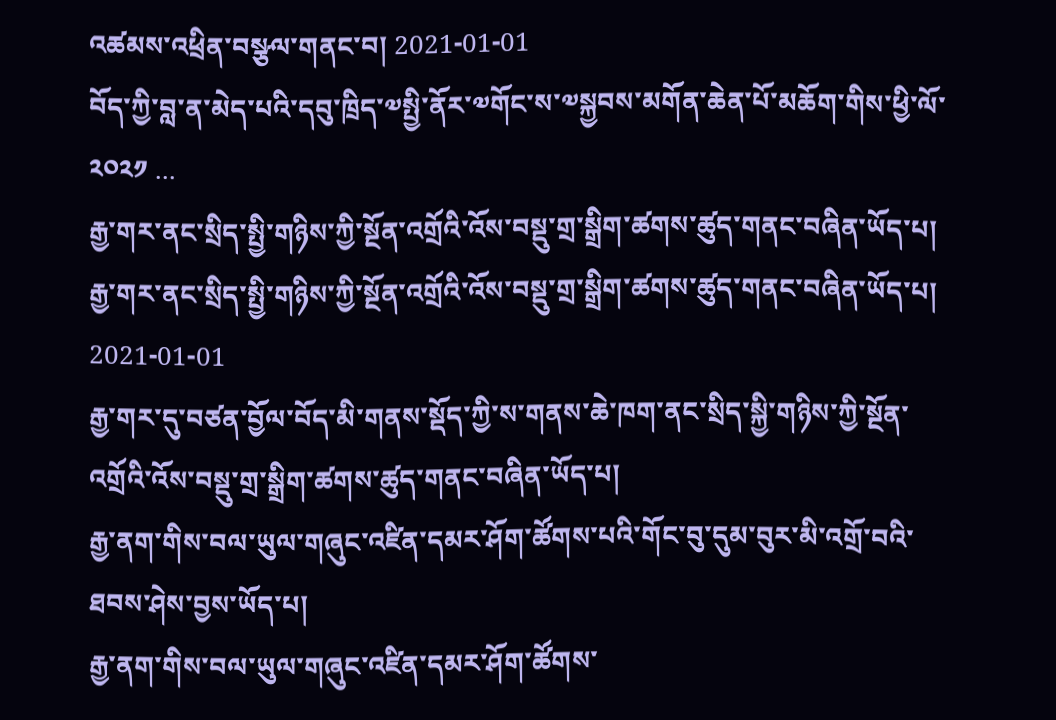འཚམས་འཕྲིན་བསྩལ་གནང་བ། 2021-01-01
བོད་ཀྱི་བླ་ན་མེད་པའི་དབུ་ཁྲིད་༧སྤྱི་ནོར་༧གོང་ས་༧སྐྱབས་མགོན་ཆེན་པོ་མཆོག་གིས་ཕྱི་ལོ་ ༢༠༢༡ ...
རྒྱ་གར་ནང་སྲིད་སྤྱི་གཉིས་ཀྱི་སྔོན་འགྲོའི་འོས་བསྡུ་གྲ་སྒྲིག་ཚགས་ཚུད་གནང་བཞིན་ཡོད་པ།
རྒྱ་གར་ནང་སྲིད་སྤྱི་གཉིས་ཀྱི་སྔོན་འགྲོའི་འོས་བསྡུ་གྲ་སྒྲིག་ཚགས་ཚུད་གནང་བཞིན་ཡོད་པ། 2021-01-01
རྒྱ་གར་དུ་བཙན་བྱོལ་བོད་མི་གནས་སྡོད་ཀྱི་ས་གནས་ཆེ་ཁག་ནང་སྲིད་སྐྱི་གཉིས་ཀྱི་སྔོན་འགྲོའི་འོས་བསྡུ་གྲ་སྒྲིག་ཚགས་ཚུད་གནང་བཞིན་ཡོད་པ།
རྒྱ་ནག་གིས་བལ་ཡུལ་གཞུང་འཛིན་དམར་ཤོག་ཚོགས་པའི་གོང་བུ་དུམ་བུར་མི་འགྲོ་བའི་ཐབས་ཤེས་བྱས་ཡོད་པ།
རྒྱ་ནག་གིས་བལ་ཡུལ་གཞུང་འཛིན་དམར་ཤོག་ཚོགས་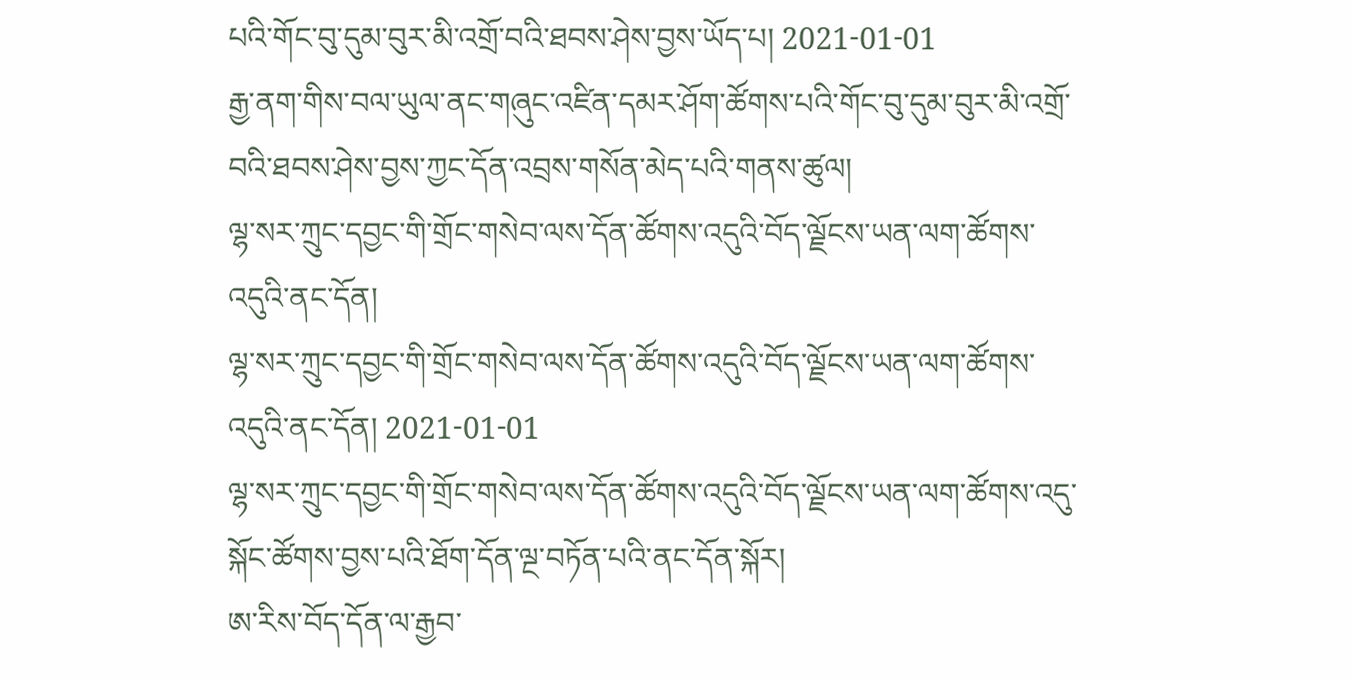པའི་གོང་བུ་དུམ་བུར་མི་འགྲོ་བའི་ཐབས་ཤེས་བྱས་ཡོད་པ། 2021-01-01
རྒྱ་ནག་གིས་བལ་ཡུལ་ནང་གཞུང་འཛིན་དམར་ཤོག་ཚོགས་པའི་གོང་བུ་དུམ་བུར་མི་འགྲོ་བའི་ཐབས་ཤེས་བྱས་ཀྱང་དོན་འབྲས་གསོན་མེད་པའི་གནས་ཚུལ།
ལྷ་སར་ཀྲུང་དབྱང་གི་གྲོང་གསེབ་ལས་དོན་ཚོགས་འདུའི་བོད་ལྗོངས་ཡན་ལག་ཚོགས་འདུའི་ནང་དོན།
ལྷ་སར་ཀྲུང་དབྱང་གི་གྲོང་གསེབ་ལས་དོན་ཚོགས་འདུའི་བོད་ལྗོངས་ཡན་ལག་ཚོགས་འདུའི་ནང་དོན། 2021-01-01
ལྷ་སར་ཀྲུང་དབྱང་གི་གྲོང་གསེབ་ལས་དོན་ཚོགས་འདུའི་བོད་ལྗོངས་ཡན་ལག་ཚོགས་འདུ་སྐོང་ཚོགས་བྱས་པའི་ཐོག་དོན་ལྔ་བཏོན་པའི་ནང་དོན་སྐོར།
ཨ་རིས་བོད་དོན་ལ་རྒྱབ་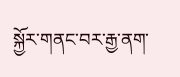སྐྱོར་གནང་བར་རྒྱ་ནག་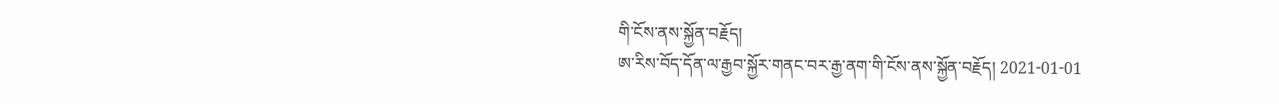གི་ངོས་ནས་སྐྱོན་བརྗོད།
ཨ་རིས་བོད་དོན་ལ་རྒྱབ་སྐྱོར་གནང་བར་རྒྱ་ནག་གི་ངོས་ནས་སྐྱོན་བརྗོད། 2021-01-01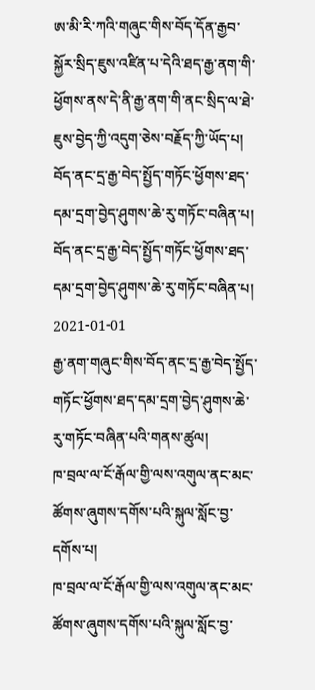ཨ་མི་རི་ཀའི་གཞུང་གིས་བོད་དོན་རྒྱབ་སྐྱོར་སྲིད་ཇུས་འཛིན་པ་དེའི་ཐད་རྒྱ་ནག་གི་ཕྱོགས་ནས་དེ་ནི་རྒྱ་ནག་གི་ནང་སྲིད་ལ་ཐེ་ཇུས་བྱེད་ཀྱི་འདུག་ཅེས་བརྗོད་ཀྱི་ཡོད་པ།
བོད་ནང་དྲ་རྒྱ་བེད་སྤྱོད་གཏོང་ཕྱོགས་ཐད་དམ་དྲག་བྱེད་ཤུགས་ཆེ་རུ་གཏོང་བཞིན་པ།
བོད་ནང་དྲ་རྒྱ་བེད་སྤྱོད་གཏོང་ཕྱོགས་ཐད་དམ་དྲག་བྱེད་ཤུགས་ཆེ་རུ་གཏོང་བཞིན་པ། 2021-01-01
རྒྱ་ནག་གཞུང་གིས་བོད་ནང་དྲ་རྒྱ་བེད་སྤྱོད་གཏོང་ཕྱོགས་ཐད་དམ་དྲག་བྱེད་ཤུགས་ཆེ་རུ་གཏོང་བཞིན་པའི་གནས་ཚུལ།
ཁ་བྲལ་ལ་ངོ་རྒོལ་གྱི་ལས་འགུལ་ནང་མང་ཚོགས་ཞུགས་དགོས་པའི་སྐུལ་སློང་བྱ་དགོས་པ།
ཁ་བྲལ་ལ་ངོ་རྒོལ་གྱི་ལས་འགུལ་ནང་མང་ཚོགས་ཞུགས་དགོས་པའི་སྐུལ་སློང་བྱ་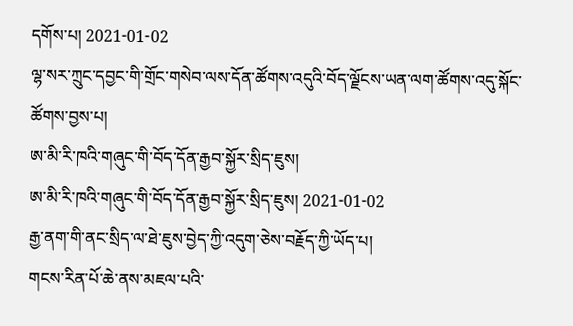དགོས་པ། 2021-01-02
ལྷ་སར་ཀྲུང་དབྱང་གི་གྲོང་གསེབ་ལས་དོན་ཚོགས་འདུའི་བོད་ལྗོངས་ཡན་ལག་ཚོགས་འདུ་སྐོང་ཚོགས་བྱས་པ།
ཨ་མི་རི་ཁའི་གཞུང་གི་བོད་དོན་རྒྱབ་སྐྱོར་སྲིད་ཇུས།
ཨ་མི་རི་ཁའི་གཞུང་གི་བོད་དོན་རྒྱབ་སྐྱོར་སྲིད་ཇུས། 2021-01-02
རྒྱ་ནག་གི་ནང་སྲིད་ལ་ཐེ་ཇུས་བྱེད་ཀྱི་འདུག་ཅེས་བརྗོད་ཀྱི་ཡོད་པ།
གངས་རིན་པོ་ཆེ་ནས་མཇལ་པའི་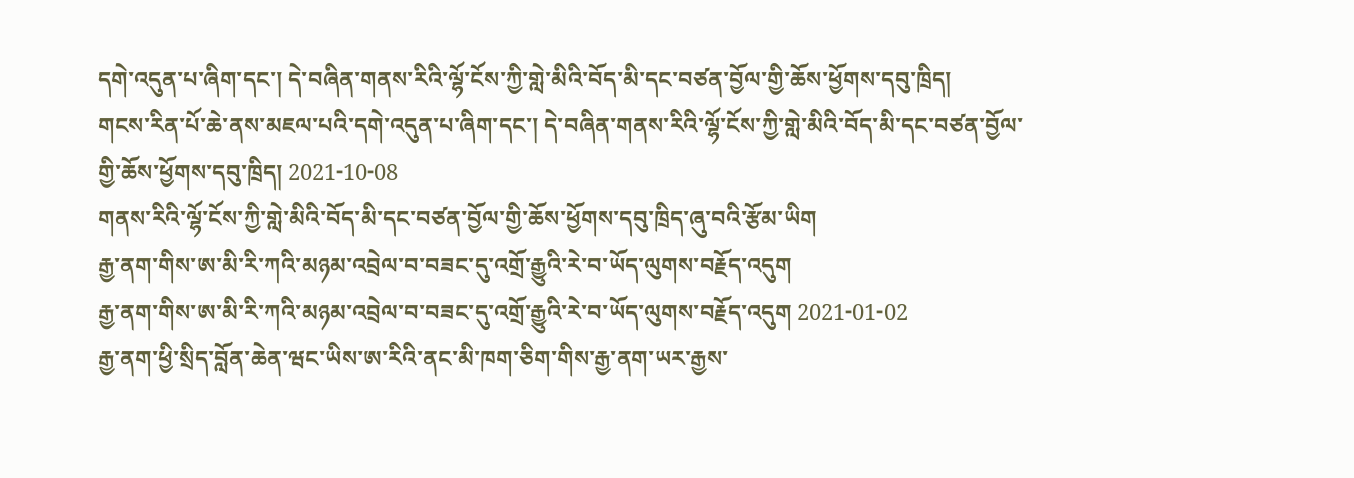དགེ་འདུན་པ་ཞིག་དང་། དེ་བཞིན་གནས་རིའི་ལྷོ་ངོས་ཀྱི་གླེ་མིའི་བོད་མི་དང་བཙན་བྱོལ་གྱི་ཆོས་ཕྱོགས་དབུ་ཁྲིད།
གངས་རིན་པོ་ཆེ་ནས་མཇལ་པའི་དགེ་འདུན་པ་ཞིག་དང་། དེ་བཞིན་གནས་རིའི་ལྷོ་ངོས་ཀྱི་གླེ་མིའི་བོད་མི་དང་བཙན་བྱོལ་གྱི་ཆོས་ཕྱོགས་དབུ་ཁྲིད། 2021-10-08
གནས་རིའི་ལྷོ་ངོས་ཀྱི་གླེ་མིའི་བོད་མི་དང་བཙན་བྱོལ་གྱི་ཆོས་ཕྱོགས་དབུ་ཁྲིད་ཞུ་བའི་རྩོམ་ཡིག
རྒྱ་ནག་གིས་ཨ་མི་རི་ཀའི་མཉམ་འབྲེལ་བ་བཟང་དུ་འགྲོ་རྒྱུའི་རེ་བ་ཡོད་ལུགས་བརྗོད་འདུག
རྒྱ་ནག་གིས་ཨ་མི་རི་ཀའི་མཉམ་འབྲེལ་བ་བཟང་དུ་འགྲོ་རྒྱུའི་རེ་བ་ཡོད་ལུགས་བརྗོད་འདུག 2021-01-02
རྒྱ་ནག་ཕྱི་སྲིད་བློན་ཆེན་ཝང་ཡིས་ཨ་རིའི་ནང་མི་ཁག་ཅིག་གིས་རྒྱ་ནག་ཡར་རྒྱས་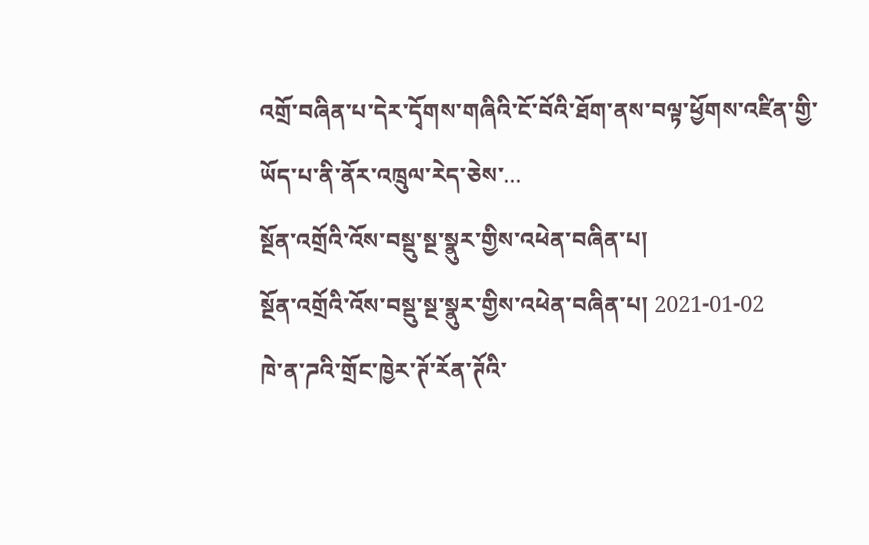འགྲོ་བཞིན་པ་དེར་དྭོགས་གཞིའི་ངོ་བོའི་ཐོག་ནས་བལྟ་ཕྱོགས་འཛིན་གྱི་ཡོད་པ་ནི་ནོར་འཁྲུལ་རེད་ཅེས་...
སྔོན་འགྲོའི་འོས་བསྡུ་སྔ་སྣུར་གྱིས་འཕེན་བཞིན་པ།
སྔོན་འགྲོའི་འོས་བསྡུ་སྔ་སྣུར་གྱིས་འཕེན་བཞིན་པ། 2021-01-02
ཁེ་ན་ཌའི་གྲོང་ཁྱེར་ཊོ་རོན་ཊོའི་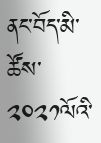ནང་བོད་མི་ཚོས་༢༠༢༡ལོའི་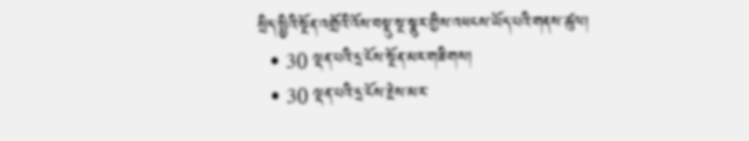སྲིད་སྤྱིའི་སྔོན་འགྲོའི་འོས་བསྡུ་སྔ་སྣུར་གྱིས་འཕངས་ཡོད་པའི་གནས་ཚུལ།
  • 30 ལྡན་པའི་དྲ་ངོས་སྔོན་མར་གཟིགས།
  • 30 ལྡན་པའི་དྲ་ངོས་རྗེས་མར་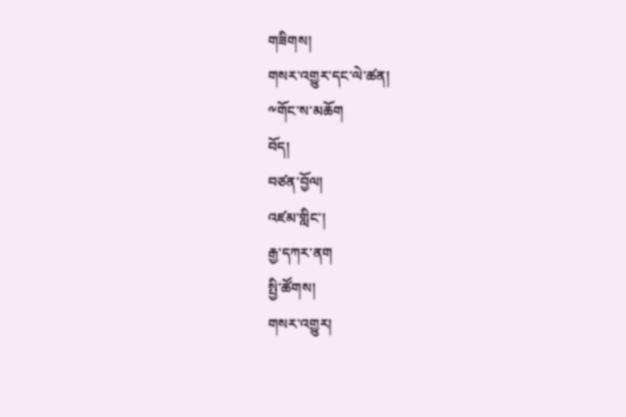གཟིགས།
གསར་འགྱུར་དང་ལེ་ཚན།
༸གོང་ས་མཆོག
བོད།
བཙན་བྱོལ།
འཛམ་གླིང་།
རྒྱ་དཀར་ནག
སྤྱི་ཚོགས།
གསར་འགྱུར།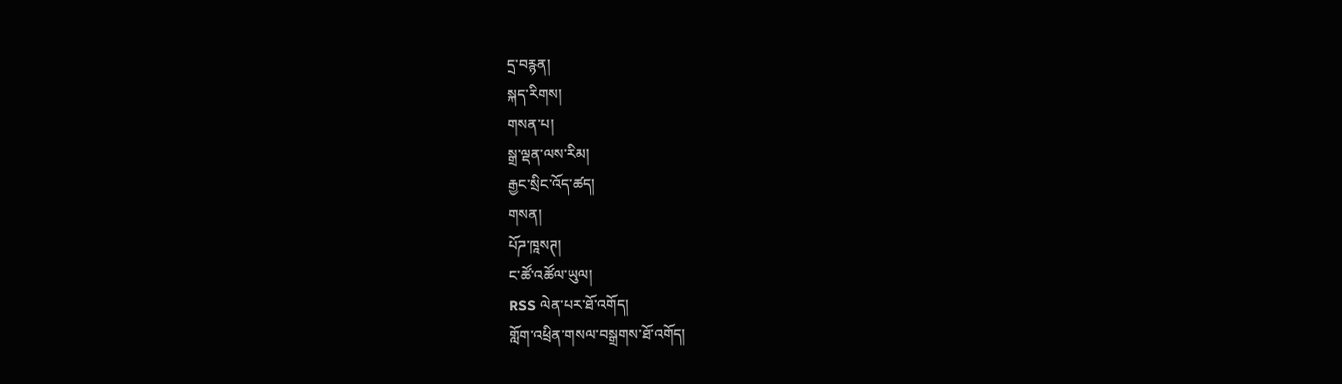དྲ་བརྙན།
སྐད་རིགས།
གསན་པ།
སྒྲ་ལྡན་ལས་རིམ།
རྒྱང་སྲིང་འོད་ཚད།
གསན།
པོཌ་ཁཱསཊ།
ང་ཚོ་འཚོལ་ཡུལ།
RSS ལེན་པར་ཐོ་འགོད།
གློག་འཕྲིན་གསལ་བསྒྲགས་ཐོ་འགོད།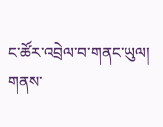ང་ཚོར་འབྲེལ་བ་གནང་ཡུལ།
གནས་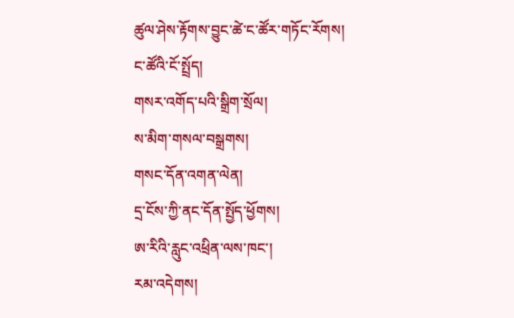ཚུལ་ཤེས་རྟོགས་བྱུང་ཚེ་ང་ཚོར་གཏོང་རོགས།
ང་ཚོའི་ངོ་སྤྲོད།
གསར་འགོད་པའི་སྒྲིག་སྲོལ།
ས་མིག་གསལ་བསྒྲགས།
གསང་དོན་འགན་ལེན།
དྲ་ངོས་ཀྱི་ནང་དོན་སྤྱོད་ཕྱོགས།
ཨ་རིའི་རླུང་འཕྲིན་ལས་ཁང་།
རམ་འདེགས།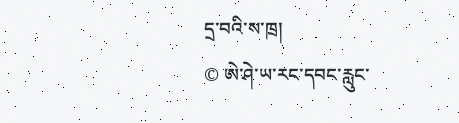དྲ་བའི་ས་ཁྲ།
© ཨེ་ཤེ་ཡ་རང་དབང་རླུང་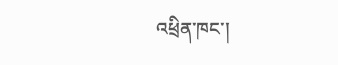འཕྲིན་ཁང་།